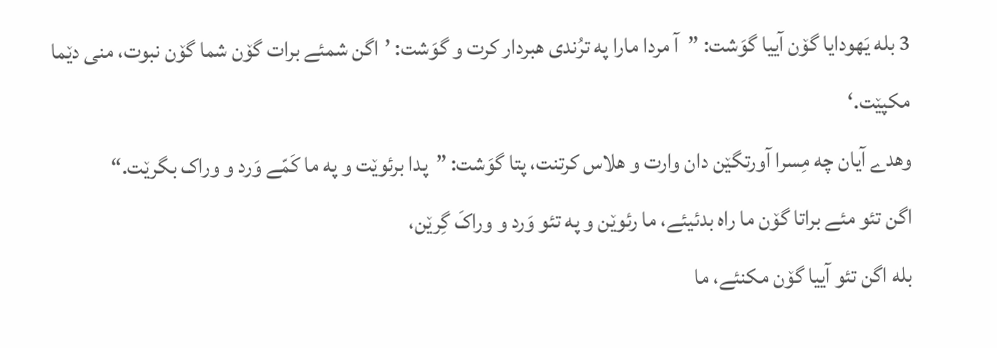3 بله یَهودایا گۆن آییا گوَشت: ”آ مردا مارا په ترُندی هبردار کرت و گوَشت: ’اگن شمئے برات گۆن شما گۆن نبوت، منی دێما مکپێت.‘
وهدے آیان چه مِسرا آورتگێن دان وارت و هلاس کرتنت، پتا گوَشت: ”پدا برئوێت و په ما کَمّے وَرد و وراک بگرێت.“
اگن تئو مئے براتا گۆن ما راه بدئیئے، ما رئوێن و په تئو وَرد و وراکَ گِرێن،
بله اگن تئو آییا گۆن مکنئے، ما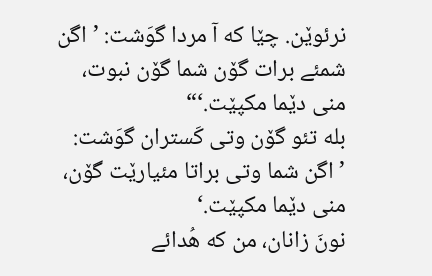نرئوێن. چێا که آ مردا گوَشت: ’اگن شمئے برات گۆن شما گۆن نبوت، منی دێما مکپێت.‘“
بله تئو گۆن وتی کَستران گوَشت: ’اگن شما وتی براتا مئیارێت گۆن، منی دێما مکپێت.‘
نونَ زانان، من که هُدائے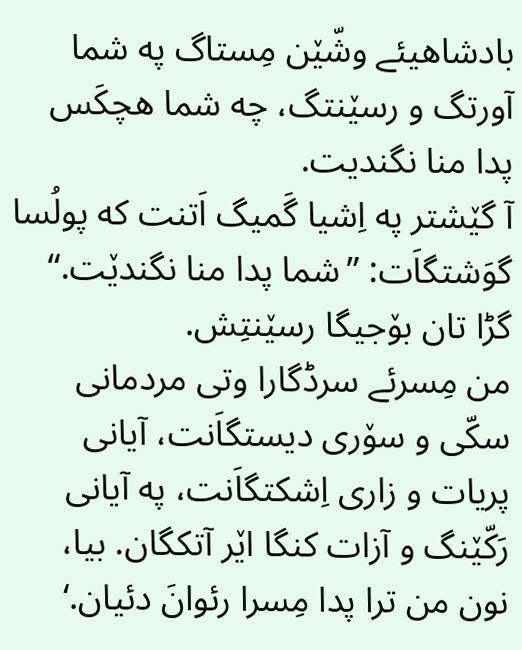بادشاهیئے وشّێن مِستاگ په شما آورتگ و رسێنتگ، چه شما هچکَس پدا منا نگندیت.
آ گێشتر په اِشیا گَمیگ اَتنت که پولُسا گوَشتگاَت: ”شما پدا منا نگندێت.“ گڑا تان بۆجیگا رسێنتِش.
من مِسرئے سرڈگارا وتی مردمانی سکّی و سۆری دیستگاَنت، آیانی پریات و زاری اِشکتگاَنت، په آیانی رَکّێنگ و آزات کنگا اێر آتکگان. بیا، نون من ترا پدا مِسرا رئوانَ دئیان.‘